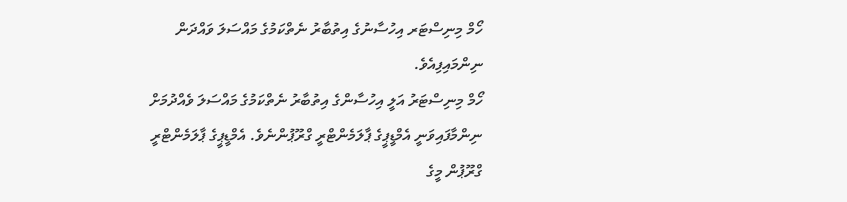ހޯމް މިނިސްޓަރ އިހުސާނުގެ އިތުބާރު ނެތްކަމުގެ މައްސަލަ ވައްދަން ނިންމައިފިއެވެ.
ހޯމް މިނިސްޓަރު އަލީ އިހުސާންގެ އިތުބާރު ނެތްކަމުގެ މައްސަލަ ވެއްދުމަށް ނިންމާފައިވަނީ އެމްޑީޕީގެ ޕާލަމެންޓްރީ ގްރޫޕުންނެވެ. އެމްޑީޕީގެ ޕާލަމެންޓްރީ ގްރޫޕުން މީގެ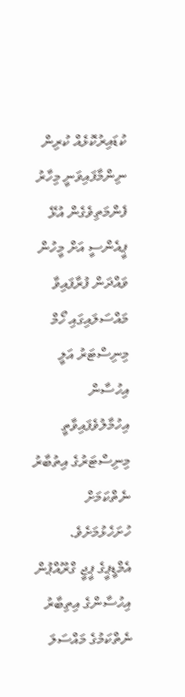ކުޑައިރުކޮޅެއް ކުރިން ނިންމާފައިވަނީ މިހާރު ފެންމަތިވެގެން އުޅޭ ޕީއެންސީ އަށް މީހުން ވައްދަން ފުރާފައިވާ މައްސަލައިގައި ހޯމް މިނިސްޓަރު އަލީ އިހުސާން އިހުމާލުވެފައިވާތީ މިނިސްޓަރުގެ އިތުބާރު ނެތްކަމަށް ހުށަހެޅުމަށެވެ.
އެމްޑީޕީގެ ޕީޖީ ގްރޫއްޕުން އިހުސާންގެ އިތިބާރު ނެތްކަމުގެ މައްސަލަ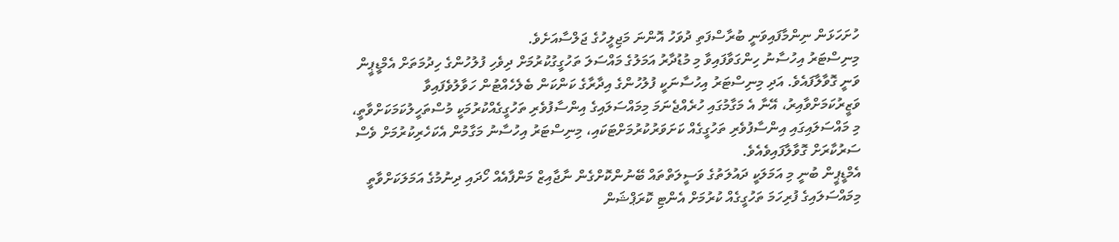ހުށަހަޅަން ނިންމާފައިވަނީ ބުރާސްފަތި ދުވަހު އޮންނަ މަޖިލީހުގެ ޖަލްސާއަށެވެ.
މިނިސްޓަރު އިހުސާނު ހިންގަވާފައިވާ މި މުޑުދާރު އަމަލުގެ މައްސަލަ ތަހުގީގުކުރުމަށް ދިވެހި ފުލުހުންގެ ހިދުމަތަށް އެމްޑީޕީން ވަނީ ގޮވާލާފައެވެ. އަދި މިނިސްޓަރު އިހުސާނަކީ ފުލުހުންގެ އިދާރާގެ ކަންކަން ބެލެހެއްޓުން ހަވާލުވެފައިވާ ވަޒީރުކަމަށްވާއިރު، އޭނާ އެ މަގާމުގައި ހުރެއްޖެނަމަ މިމައްސަލައިގެ އިންސާފުވެރި ތަހުގީގެއްކުރުމަކީ މުސްތަހީލުކަމަކަށްވާތީ، މި މައްސަލައިގައި އިންސާފުވެރި ތަހުގީގެއް ކަށަވަރުކުރުމަށްޓަކައި، މިނިސްޓަރު އިހުސާނު މަގާމުން އެކަހެރިކުރުމަށް ވެސް ސަރުކާރަށް ގޮވާލާފައިވެއެވެ.
އެމްޑީޕީން ބުނީ މި އަމަލަކީ ދައުލަތުގެ ވަސީލަތްތައް ބޭނުންކޮށްގެން ނާޖާއިޒް މަންފާއެއް ހޯދައި ދިނުމުގެ އަމަލަކަށްވާތީ މިމައްސަލައިގެ ފުރިހަމަ ތަހުގީގެއް ކުރުމަށް އެންޓި ކޮރަޕްޝަން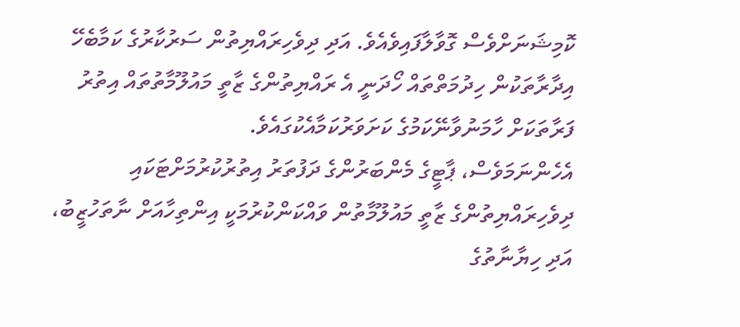ކޮމިޝަނަށްވެސް ގޮވާލާފައިވެއެވެ. އަދި ދިވެހިރައްޔިތުން ސަރުކާރުގެ ކަމާބެހޭ އިދާރާތަކުން ހިދުމަތްތައް ހޯދަނީ އެ ރައްޔިތުންގެ ޒާތީ މައުލޫމާތުތައް އިތުރު ފަރާތަކަށް ހާމަނުވާނޭކަމުގެ ކަށަވަރުކަމާއެކުގައެވެ.
އެހެންނަމަވެސް، ޕާޓީގެ މެންބަރުންގެ ދަފުތަރު އިތުރުކުރުމަށްޓަކައި ދިވެހިރައްޔިތުންގެ ޒާތީ މައުލޫމާތުން ވައްކަންކުރުމަކީ އިންތިހާއަށް ނާތަހުޒީބު، އަދި ހިޔާނާތުގެ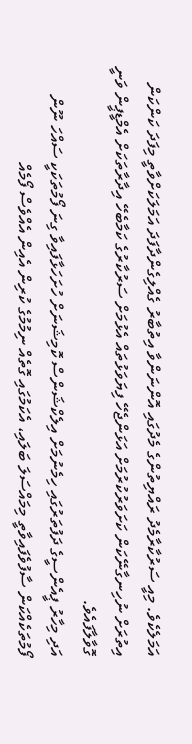އަމަލެކެވެ. މިއީ ސަރުކާރާމެދު ރައްޔިތުންގެ މެދުގައި އޮންނަންވާ އިތުބާރު ގެއްލިގެންދާފަދަ އަމަލަކަށްވާތީ މިފަދަ ކަންކަން އިތުރަށް ނުހިނގާނޭކަން ކަށަވަރުކުރުމަށް އަޅަންޖެހޭ ފިޔަވަޅުތައް އެޅުމަށް ސަރުކާރުގެ ކަމާބެހޭ އިދާރާތަކަށް އެމްޑީޕީން ވަނީ ގޮވާލާފައެވެ.
އަދި މިހާރު ޕީއެންސީގެ ދަފުތަރުގައި ހިމެނުމަށް އިލެކްޝަންސް ކޮމިޝަނަށް ހުށަހަޅާފައިވާ ގިނަ ފޯމުތަކަކީ ސައްހަ ނޫން ފޯމުތަކެއްކަން ސާފުވެފައިވާތީ މިމައްސަލަ ބަލައި، އެކަމުގައި ގޮތެއް ނިމުމުގެ ކުރިން އެއިން އެއްވެސް ފޯމެއް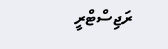ރަޖިސްޓްރީ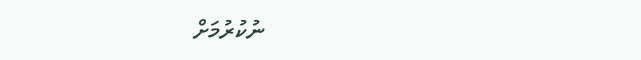ނުކުރުމަށް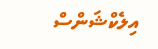އިލެކްޝަންސް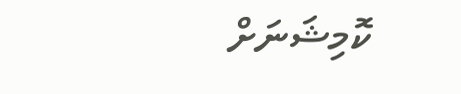ކޮމިޝަނަށް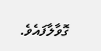ގޮވާލާފައެވެ.